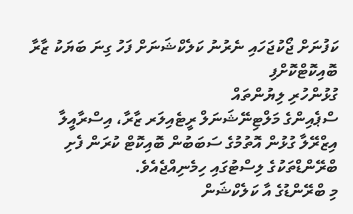ކަފުނަށް ޖޯކުޖަހައި ނެރުނު ކަލެކްޝަނަށް ފަހު ގިނަ ބަޔަކު ޒާރާ ބޮއިކޮޓްކޮށްފި
ގުޅުންހުރި ލިޔުންތައް
ސްޕެއިންގެ މަލްޓިނޭޝަނަލް ރީޓެއިލަރ ޒާރާ، އިސްރާއީލާ އިޒްރޭލާ ގުޅުން އޮތުމުގެ ސަބަބުން ބޮއިކޮޓް ކުރަން ފެށި ބްރޭންޑްތަކުގެ ލިސްޓުގައި ހިމެނިއްޖެއެވެ.
މި ބްރޭންޑުގެ އާ ކަލެކްޝަން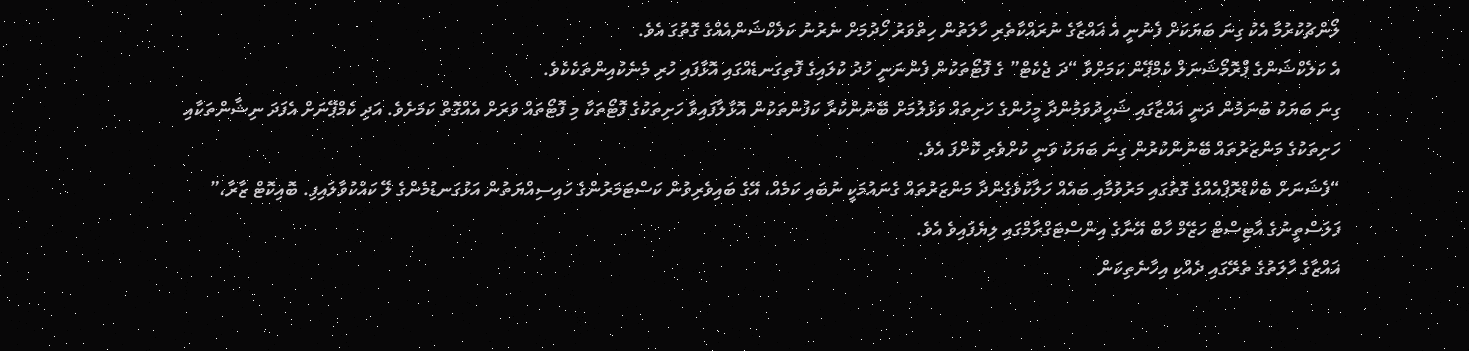ލޯންޗުކުރުމާ އެކު ގިނަ ބަޔަކަށް ފެނުނީ އެ ޣައްޒާގެ ނުރައްކާތެރި ހާލަތުން ހިތްވަރު ހޯދުމަށް ނެރުނު ކަލެކްޝަންއެއްގެ ގޮތުގަ އެވެ.
އެ ކަލެކްޝަންގެ ޕްރޮމޯޝަނަލް ކެމްޕޭން ކަމަށްވާ “ދަ ޖެކެޓް” ގެ ފޮޓޯތަކުން ފެންނަނީ ހުދު ކުލައިގެ ފޮތިގަނޑެއްގައި އޮޅާފައި ހުރި މެނެކުއިންތަކެކެވެ.
ގިނަ ބަޔަކު ބުނަމުން ދަނީ ޣައްޒާގައި ޝަހީދުވަމުންދާ މީހުންގެ ހަށިތައް ވަޅުލުމަށް ބޭނުންކުރާ ކަފުންތަކުން އޮޅާލާފައިވާ ހަށިތަކުގެ ފޮޓޯތަކާ މި ފޮޓޯތައް ވަރަށް އެއްގޮތް ކަމަށެވެ. އަދި ކެމްޕޭނަށް އެފަދަ ނިޝާންތަކާއި ހަށިތަކުގެ މަންޒަރުތައް ބޭނުންކުރުން ގިނަ ބަޔަކު ވަނީ ކުށްވެރި ކޮށްފަ އެވެ.
“ފެޝަނަށް ބެކްޑްރޮޕްއެއްގެ ގޮތުގައި މަރުވުމާއި ބައެއް ހަލާކުވެގެންދާ މަންޒަރުތައް ގެނައުމަކީ ނުބައި ކަމެއް، އޭގެ ބައިވެރިވުން ކަސްޓަމަރުންގެ ހައިސިއްޔަތުން އަޅުގަނޑުމެންގެ ލޭ ކައްކުވާލައިފި. ބޮއިކޮޓް ޒާރާ،” ފަލަސްތީނުގެ އާޓިސްޓް ހަޒޭމް ހާބް އޭނާގެ އިންސްޓަގްރާމްގައި ލިޔެފައިވެ އެވެ.
ޣައްޒާގެ ހާލަތުގެ ތެރޭގައި ދެއްކި އިހާނެތިކަން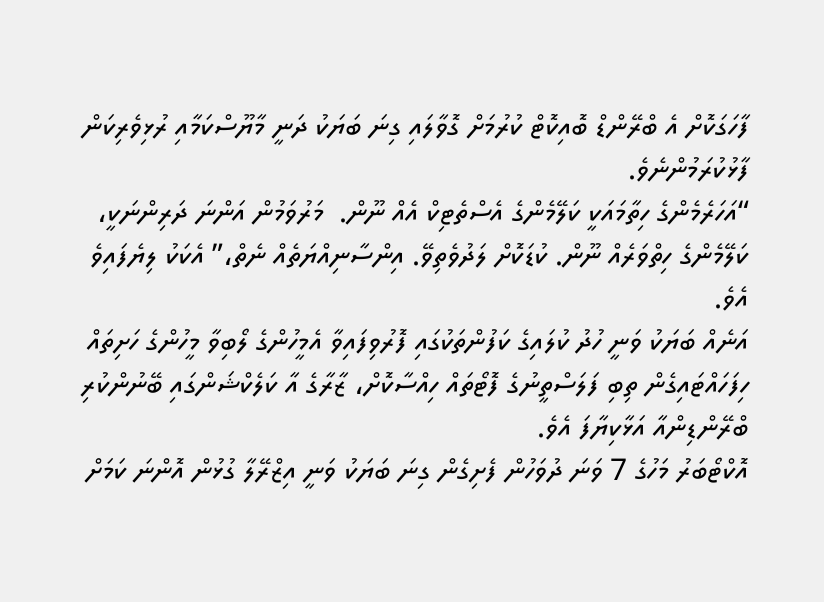ފާހަގަކޮށް އެ ބްރޭންޑް ބޮއިކޮޓް ކުރުމަށް ގޮވާލައި ގިނަ ބަޔަކު ދަނީ މާޔޫސްކަމާއި ރުޅިވެރިކަން ފާޅުކުރަމުންނެވެ.
“އަހަރެމެންގެ ހިތާމައަކީ ކަލޭމެންގެ އެސްތެޓިކް އެއް ނޫން.  މަރުވަމުން އަންނަ ދަރިންނަކީ، ކަލޭމެންގެ ހިތްވަރެއް ނޫން. ކުޑަކޮށް ލަދުވެތިވޭ. އިންސާނިއްޔަތެއް ނެތް،” އެކަކު ލިޔެފައިވެ އެވެ.
އަނެއް ބަޔަކު ވަނީ ހުދު ކުލައިގެ ކަފުންތަކުގައި ފޮރުވިފައިވާ އެމީހުންގެ ލޯބިވާ މީހުންގެ ހަށިތައް ހިފަހައްޓައިގެން ތިބި ފަލަސްތީނުގެ ފޮޓޯތައް ހިއްސާކޮށް، ޒާރާގެ އާ ކަލެކްޝަންގައި ބޭނުންކުރި ބްރޭންޑިންއާ އަޅާކިޔާފަ އެވެ.
އޮކްޓޯބަރު މަހުގެ 7 ވަނަ ދުވަހުން ފެށިގެން ގިނަ ބަޔަކު ވަނީ އިޒްރޭލާ ގުޅުން އޮންނަ ކަމަށް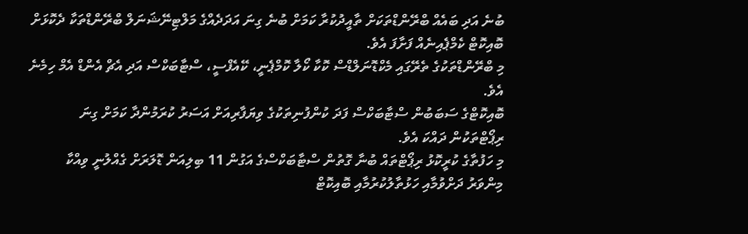ބުނެ އަދި ބައެއް ބްރޭންޑްތަކަށް ތާއީދުކުރާ ކަމަށް ބުނެ ގިނަ އަދަދެއްގެ މަލްޓިނޭޝަނަލް ބްރޭންޑްތަކާ ދެކޮޅަށް ބޮއިކޮޓް ކެމްޕެއިނެއް ފަށާފަ އެވެ.
މި ބްރޭންޑްތަކުގެ ތެރޭގައި މެކްޑޮނަލްޑްސް ކޮކާ ކޯލާ ކޮމްޕެނީ، ކޭއެފްސީ، ސްޓާބަކްސް އަދި އެޗް އެންޑް އެމް ހިމެނެ އެވެ.
ބޮއިކޮޓްގެ ސަބަބުން ސްޓާބަކްސް ފަދަ ކުންފުނިތަކުގެ ވިޔަފާރިއަށް އަސަރު ކުރަމުންދާ ކަމަށް ގިނަ ރިޕޯޓްތަކުން ދައްކަ އެވެ.
މި ހަފުތާގެ ކުރީކޮޅު ރިޕޯޓްތައް ބުނާ ގޮތުން ސްޓާބަކްސްގެ އަގުން 11 ބިލިއަން ޑޮލަރަށް ގެއްލުނީ ވިއްކާ މިންވަރު ދަށްވުމާއި ހަޅުތާލުކުރުމާއި ބޮއިކޮޓް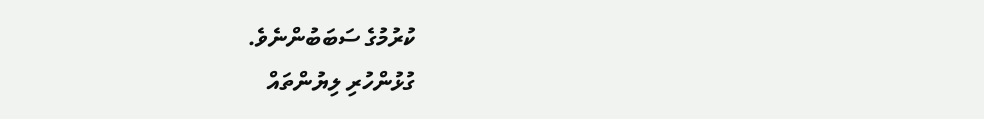ކުރުމުގެ ސަބަބުންނެވެ.
ގުޅުންހުރި ލިޔުންތައް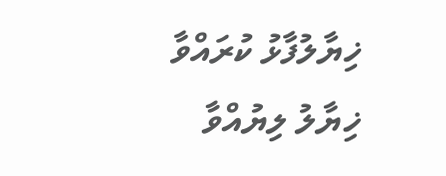ޚިޔާލުފާޅު ކުރައްވާ
ޚިޔާލު ލިޔުއްވާ